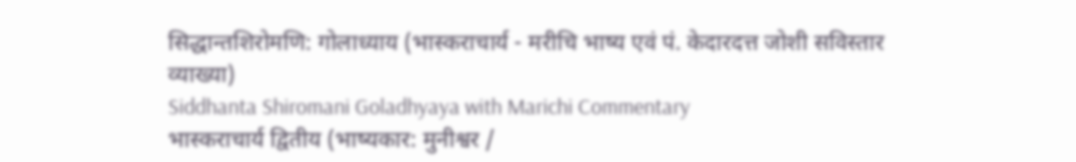सिद्धान्तशिरोमणि: गोलाध्याय (भास्कराचार्य - मरीचि भाष्य एवं पं. केदारदत्त जोशी सविस्तार व्याख्या)
Siddhanta Shiromani Goladhyaya with Marichi Commentary
भास्कराचार्य द्वितीय (भाष्यकार: मुनीश्वर /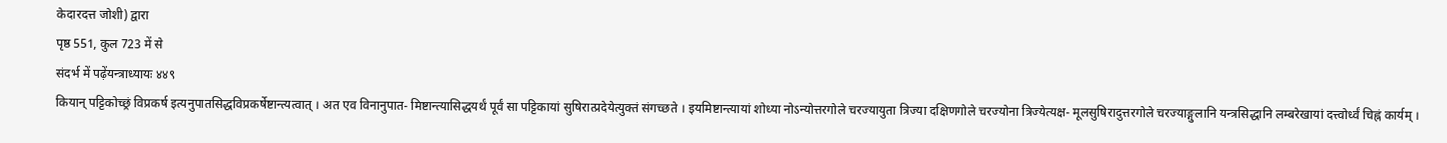केदारदत्त जोशी) द्वारा
पृष्ठ 551, कुल 723 में से
संदर्भ में पढ़ेंयन्त्राध्यायः ४४९
कियान् पट्टिकोच्छ्रं विप्रकर्ष इत्यनुपातसिद्धविप्रकर्षेष्टान्त्यत्वात् । अत एव विनानुपात- मिष्टान्त्यासिद्धयर्थं पूर्वं सा पट्टिकायां सुषिरात्प्रदेयेत्युक्तं संगच्छते । इयमिष्टान्त्यायां शोध्या नोऽन्योत्तरगोले चरज्यायुता त्रिज्या दक्षिणगोले चरज्योना त्रिज्येत्यक्ष- मूलसुषिरादुत्तरगोले चरज्याङ्गुलानि यन्त्रसिद्धानि लम्बरेखायां दत्त्वोर्ध्वं चिह्नं कार्यम् ।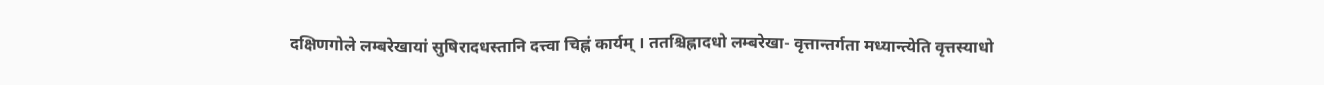दक्षिणगोले लम्बरेखायां सुषिरादधस्तानि दत्त्वा चिह्नं कार्यम् । ततश्चिह्नादधो लम्बरेखा- वृत्तान्तर्गता मध्यान्त्येति वृत्तस्याधो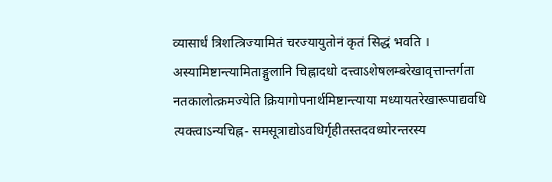व्यासार्धं त्रिशत्त्रिज्यामितं चरज्यायुतोनं कृतं सिद्धं भवति । अस्यामिष्टान्त्यामिताङ्गुलानि चिह्नादधो दत्त्वाऽशेषलम्बरेखावृत्तान्तर्गता नतकालोत्क्रमज्येति क्रियागोपनार्थमिष्टान्त्याया मध्यायतरेखारूपाद्यवधि त्यक्त्वाऽन्यचिह्न- समसूत्राद्योऽवधिर्गृहीतस्तदवध्योरन्तरस्य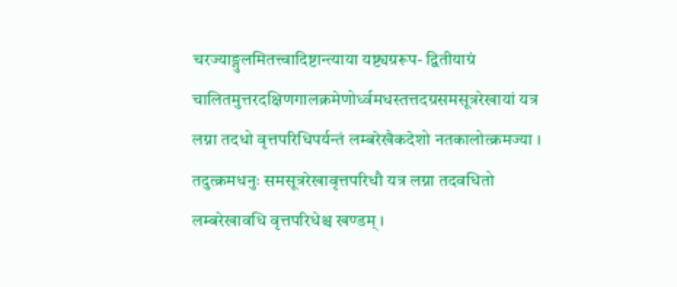चरज्याङ्गुलमितत्त्वादिष्टान्त्याया यष्ट्यग्ररूप- द्वितीयाग्रं चालितमुत्तरदक्षिणगालक्रमेणोर्ध्वमधस्तत्तदग्रसमसूत्ररेखायां यत्र लग्ना तदधो वृत्तपरिधिपर्यन्तं लम्बरेखैकदेशो नतकालोत्क्रमज्या । तदुत्क्रमधनुः समसूत्ररेखावृत्तपरिधौ यत्र लग्ना तदवधितो लम्बरेखावधि वृत्तपरिधेश्च खण्डम् ।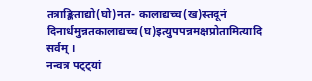तत्राङ्किताद्यो(घो)नत- कालाद्यच्च(ख)स्तदूनं दिनार्धमुन्नतकालाद्यच्च(घ)इत्युपपन्नमक्षप्रोतामित्यादि सर्वम् ।
नन्वत्र पट्ट्यां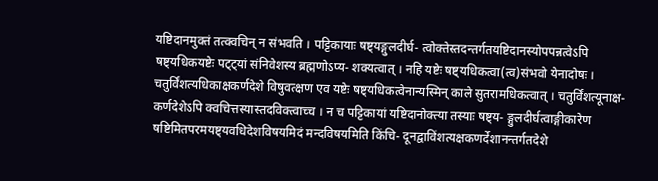यष्टिदानमुक्तं तत्क्वचिन् न संभवति । पट्टिकायाः षष्ट्यङ्गुलदीर्घ- त्वोक्तेस्तदन्तर्गतयष्टिदानस्योपपन्नत्वेऽपि षष्ट्यधिकयष्टेः पट्ट्यां संनिवेशस्य ब्रह्मणोऽप्य- शक्यत्वात् । नहि यष्टेः षष्ट्यधिकत्वा(त्व)संभवो येनादोषः । चतुर्विंशत्यधिकाक्षकर्णदेशे विषुवत्क्षण एव यष्टेः षष्ट्यधिकत्वेनान्यस्मिन् काले सुतरामधिकत्वात् । चतुर्विंशत्यूनाक्ष- कर्णदेशेऽपि क्वचित्तस्यास्तदविक्त्वाच्च । न च पट्टिकायां यष्टिदानोक्त्या तस्याः षष्ट्य- ङ्गुलदीर्घत्वाङ्गीकारेण षष्टिमितपरमयष्ट्यवधिदेशविषयमिदं मन्दविषयमिति किंचि- दूनद्वाविंशत्यक्षकणर्देशानन्तर्गतदेशे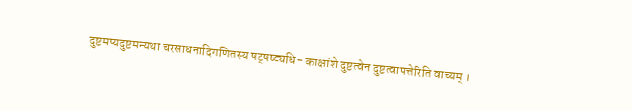दुष्टमप्यदुष्टमन्यथा चरसाधनादिगणितस्य षट्षष्ट्यधि- काक्षांशे दुष्टत्वेन दुष्टत्वापत्तेरिति वाच्यम् ।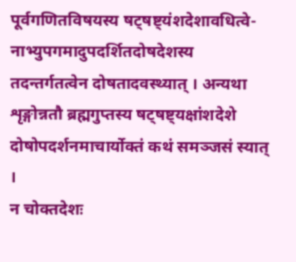पूर्वगणितविषयस्य षट्षष्ट्यंशदेशावधित्वे- नाभ्युपगमादुपदर्शितदोषदेशस्य तदन्तर्गतत्वेन दोषतादवस्थ्यात् । अन्यथा शृङ्गोन्नतौ ब्रह्मगुप्तस्य षट्षष्ट्यक्षांशदेशे दोषोपदर्शनमाचार्योक्तं कथं समञ्जसं स्यात् ।
न चोक्तदेशः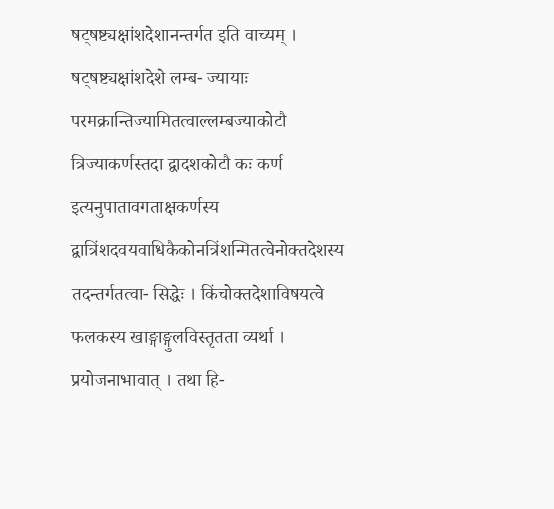षट्षष्ट्यक्षांशदेशानन्तर्गत इति वाच्यम् । षट्षष्ट्यक्षांशदेशे लम्ब- ज्यायाः परमक्रान्तिज्यामितत्वाल्लम्बज्याकोटौ त्रिज्याकर्णस्तदा द्वादशकोटौ कः कर्ण इत्यनुपातावगताक्षकर्णस्य द्वात्रिंशदवयवाधिकैकोनत्रिंशन्मितत्वेनोक्तदेशस्य तदन्तर्गतत्वा- सिद्धेः । किंचोक्तदेशाविषयत्वे फलकस्य खाङ्गाङ्गुलविस्तृतता व्यर्था । प्रयोजनाभावात् । तथा हि-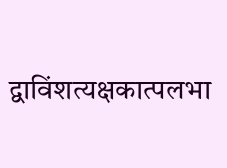द्वाविंशत्यक्षकात्पलभा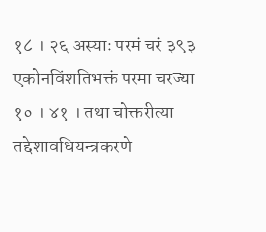१८ । २६ अस्याः परमं चरं ३९३ एकोनविंशतिभक्तं परमा चरज्या १० । ४१ । तथा चोक्तरीत्या तद्देशावधियन्त्रकरणे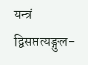यन्त्रं द्विसप्तत्यङ्गुल-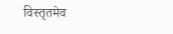विस्तृतमेव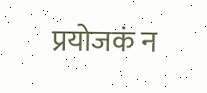प्रयोजकं न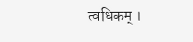त्वधिकम् ।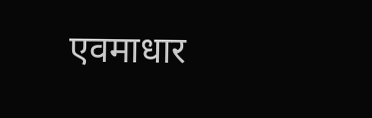एवमाधार